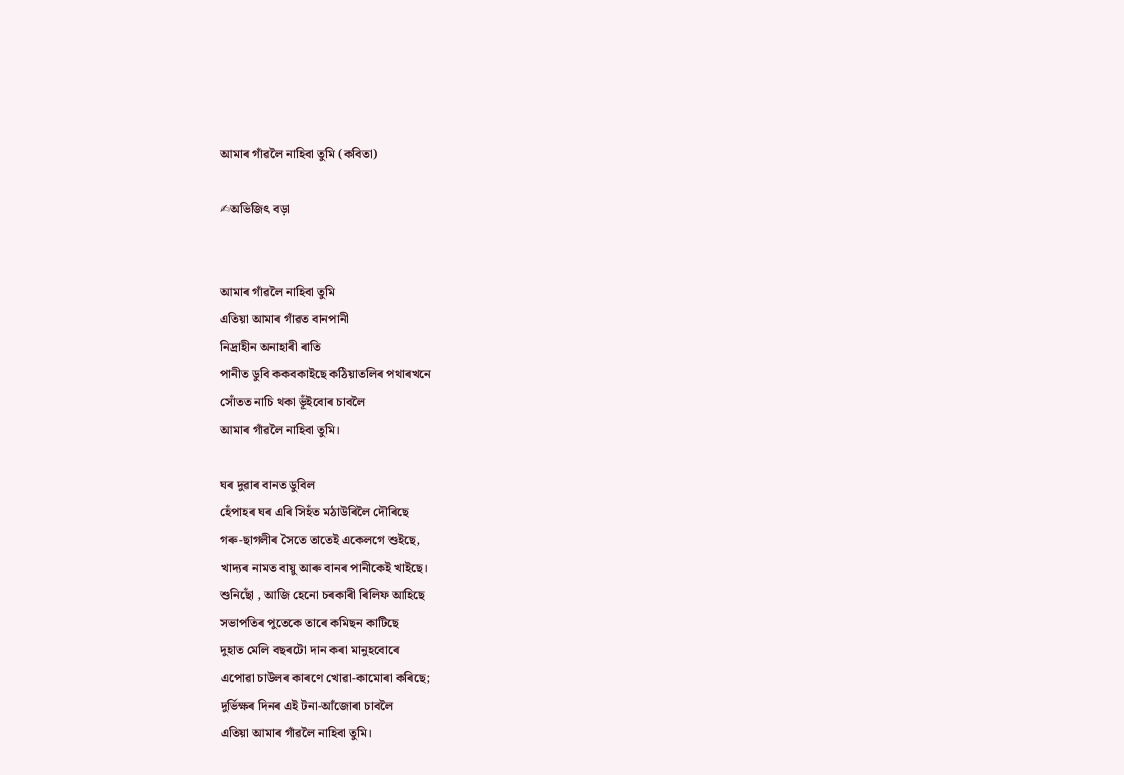আমাৰ গাঁৱলৈ নাহিবা তুমি (কবিতা)

✍অভিজিৎ বড়া


আমাৰ গাঁৱলৈ নাহিবা তুমি
এতিয়া আমাৰ গাঁৱত বানপানী
নিদ্ৰাহীন অনাহাৰী ৰাতি
পানীত ডুবি ককবকাইছে কঠিয়াতলিৰ পথাৰখনে
সোঁতত নাচি থকা ভূঁইবোৰ চাবলৈ
আমাৰ গাঁৱলৈ নাহিবা তুমি।

ঘৰ দুৱাৰ বানত ডুবিল
হেঁপাহৰ ঘৰ এৰি সিহঁত মঠাউৰিলৈ দৌৰিছে
গৰু-ছাগলীৰ সৈতে তাতেই একেলগে শুইছে,
খাদ্যৰ নামত বায়ু আৰু বানৰ পানীকেই খাইছে।
শুনিছোঁ , আজি হেনো চৰকাৰী ৰিলিফ আহিছে
সভাপতিৰ পুতেকে তাৰে কমিছন কাটিছে
দুহাত মেলি বছৰটো দান কৰা মানুহবোৰে
এপোৱা চাউলৰ কাৰণে খোৱা-কামোৰা কৰিছে;
দুৰ্ভিক্ষৰ দিনৰ এই টনা-আঁজোৰা চাবলৈ
এতিয়া আমাৰ গাঁৱলৈ নাহিবা তুমি।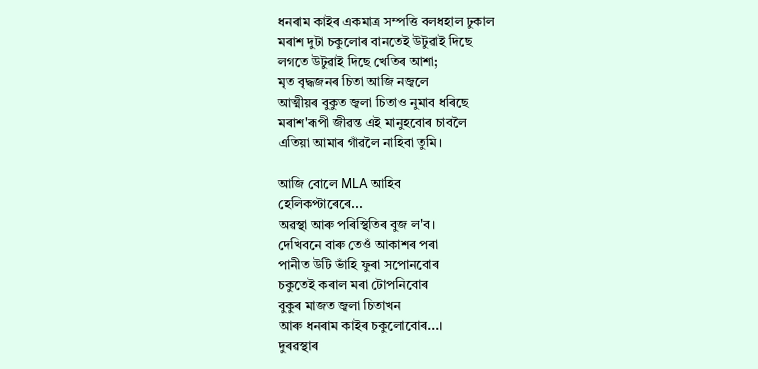ধনৰাম কাইৰ একমাত্ৰ সম্পত্তি বলধহাল ঢুকাল
মৰাশ দুটা চকুলোৰ বানতেই উটুৱাই দিছে
লগতে উটুৱাই দিছে খেতিৰ আশা;
মৃত বৃদ্ধজনৰ চিতা আজি নজ্বলে
আত্মীয়ৰ বুকুত জ্বলা চিতাও নুমাব ধৰিছে
মৰাশ'ৰূপী জীৱন্ত এই মানুহবোৰ চাবলৈ
এতিয়া আমাৰ গাঁৱলৈ নাহিবা তুমি।

আজি বোলে MLA আহিব
হেলিকপ্টাৰেৰে...
অৱস্থা আৰু পৰিস্থিতিৰ বুজ ল'ব।
দেখিবনে বাৰু তেওঁ আকাশৰ পৰা
পানীত উটি ভাঁহি ফুৰা সপোনবোৰ
চকুতেই কৰাল মৰা টোপনিবোৰ
বুকুৰ মাজত জ্বলা চিতাখন
আৰু ধনৰাম কাইৰ চকুলোবোৰ...।
দুৰৱস্থাৰ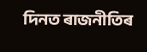দিনত ৰাজনীতিৰ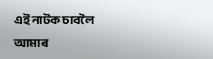এই নাটক চাবলৈ
আমাৰ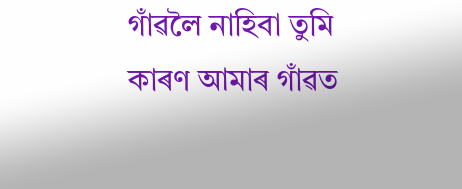গাঁৱলৈ নাহিবা তুমি
কাৰণ আমাৰ গাঁৱত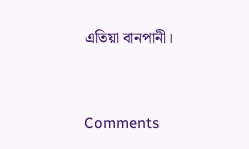এতিয়া বানপানী।




Comments